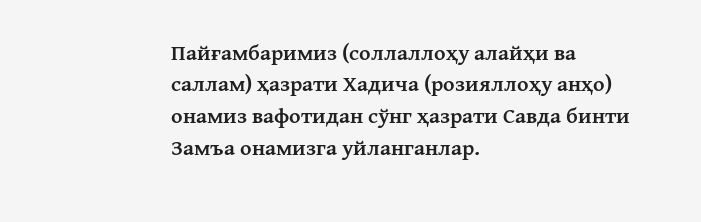Пайғамбаримиз (соллаллоҳу алайҳи ва саллам) ҳазрати Хадича (розияллоҳу анҳо) онамиз вафотидан сўнг ҳазрати Савда бинти Замъа онамизга уйланганлар.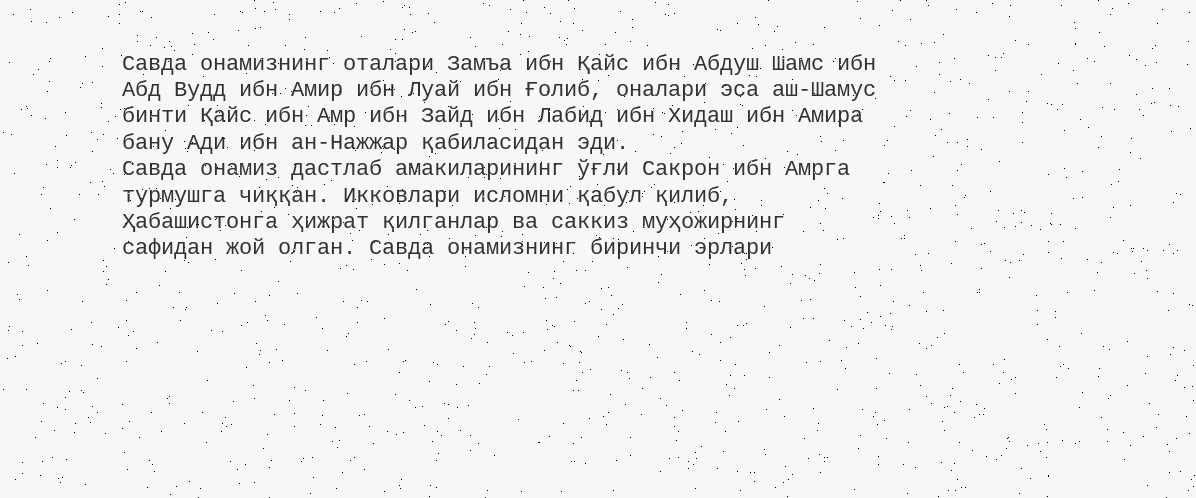Савда онамизнинг оталари Замъа ибн Қайс ибн Абдуш Шамс ибн Абд Вудд ибн Амир ибн Луай ибн Ғолиб, оналари эса аш-Шамус бинти Қайс ибн Амр ибн Зайд ибн Лабид ибн Хидаш ибн Амира бану Ади ибн ан-Нажжар қабиласидан эди.
Савда онамиз дастлаб амакиларининг ўғли Сакрон ибн Амрга турмушга чиққан. Икковлари исломни қабул қилиб, Ҳабашистонга ҳижрат қилганлар ва саккиз муҳожирнинг сафидан жой олган. Савда онамизнинг биринчи эрлари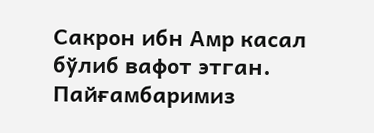Сакрон ибн Амр касал бўлиб вафот этган.
Пайғамбаримиз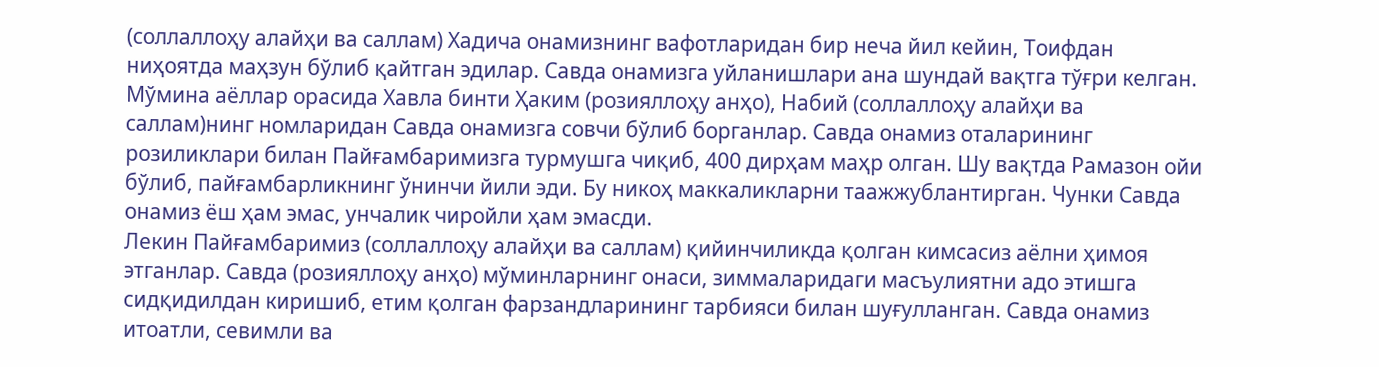(соллаллоҳу алайҳи ва саллам) Хадича онамизнинг вафотларидан бир неча йил кейин, Тоифдан ниҳоятда маҳзун бўлиб қайтган эдилар. Савда онамизга уйланишлари ана шундай вақтга тўғри келган.
Мўмина аёллар орасида Хавла бинти Ҳаким (розияллоҳу анҳо), Набий (соллаллоҳу алайҳи ва саллам)нинг номларидан Савда онамизга совчи бўлиб борганлар. Савда онамиз оталарининг розиликлари билан Пайғамбаримизга турмушга чиқиб, 400 дирҳам маҳр олган. Шу вақтда Рамазон ойи бўлиб, пайғамбарликнинг ўнинчи йили эди. Бу никоҳ маккаликларни таажжублантирган. Чунки Савда онамиз ёш ҳам эмас, унчалик чиройли ҳам эмасди.
Лекин Пайғамбаримиз (соллаллоҳу алайҳи ва саллам) қийинчиликда қолган кимсасиз аёлни ҳимоя этганлар. Савда (розияллоҳу анҳо) мўминларнинг онаси, зиммаларидаги масъулиятни адо этишга сидқидилдан киришиб, етим қолган фарзандларининг тарбияси билан шуғулланган. Савда онамиз итоатли, севимли ва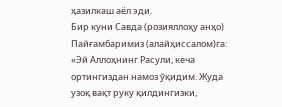ҳазилкаш аёл эди.
Бир куни Савда (розияллоҳу анҳо) Пайғамбаримиз (алайҳиссалом)га: «Эй Аллоҳнинг Расули, кеча ортингиздан намоз ўқидим. Жуда узоқ вақт руку қилдингизки,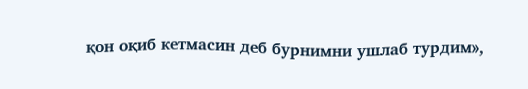қон оқиб кетмасин деб бурнимни ушлаб турдим»,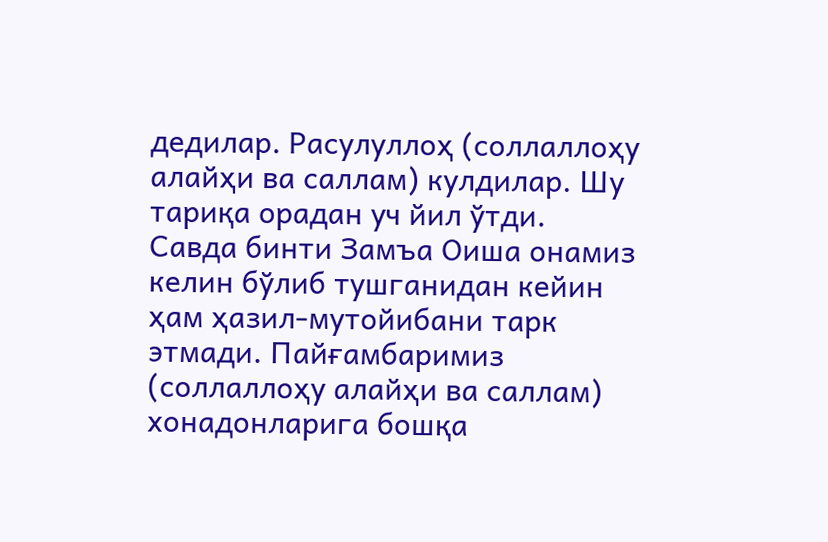дедилар. Расулуллоҳ (соллаллоҳу алайҳи ва саллам) кулдилар. Шу тариқа орадан уч йил ўтди.
Савда бинти Замъа Оиша онамиз келин бўлиб тушганидан кейин ҳам ҳазил-мутойибани тарк этмади. Пайғамбаримиз (соллаллоҳу алайҳи ва саллам) хонадонларига бошқа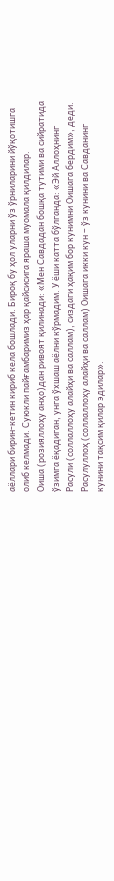аёллари бирин-кетин кириб кела бошлади. Бироқ бу ҳол уларни ўз ўрниларини йўқотишга олиб келмади. Суюкли пайғамбаримиз ҳар қайсисига яраша муомала қилдилар.
Оиша (розияллоҳу анҳо)дан ривоят қилинади: «Мен Савдадан бошқа тутими ва сийратида ўзимга ёқадиган, унга ўхшаш аёлни кўрмадим. У ёши катта бўлганда: «Эй Аллоҳнинг Расули (соллаллоҳу алайҳи ва саллам), сиздаги ҳақим бор кунимни Оишага бердим», деди. Расулуллоҳ (соллаллоҳу алайҳи ва саллам) Оишага икки кун – ўз кунини ва Савданинг кунини тақсим қилар эдилар».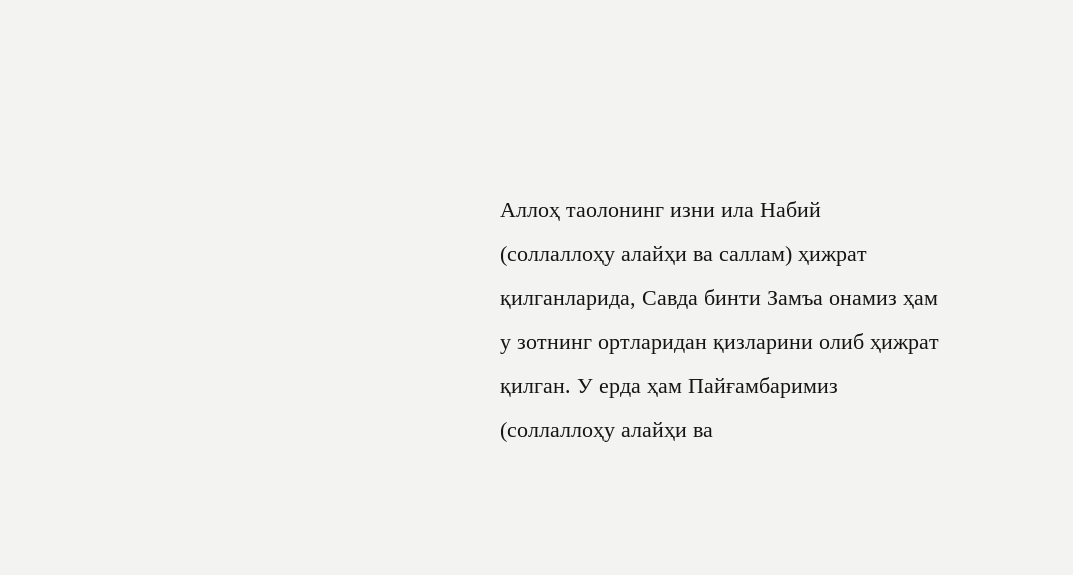Аллоҳ таолонинг изни ила Набий (соллаллоҳу алайҳи ва саллам) ҳижрат қилганларида, Савда бинти Замъа онамиз ҳам у зотнинг ортларидан қизларини олиб ҳижрат қилган. У ерда ҳам Пайғамбаримиз (соллаллоҳу алайҳи ва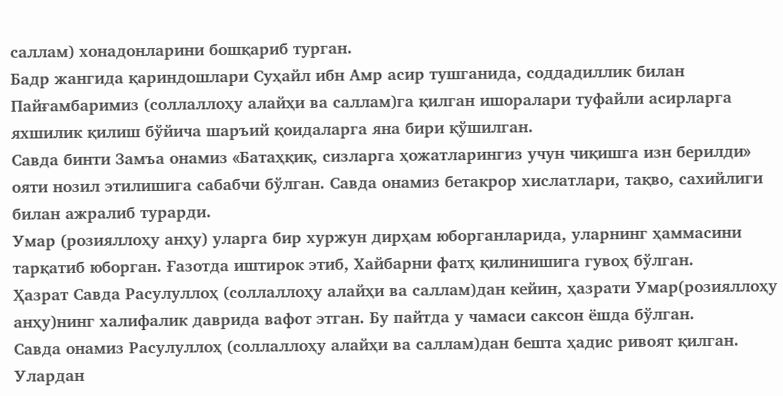саллам) хонадонларини бошқариб турган.
Бадр жангида қариндошлари Суҳайл ибн Амр асир тушганида, соддадиллик билан Пайғамбаримиз (соллаллоҳу алайҳи ва саллам)га қилган ишоралари туфайли асирларга яхшилик қилиш бўйича шаръий қоидаларга яна бири қўшилган.
Савда бинти Замъа онамиз «Батаҳқиқ, сизларга ҳожатларингиз учун чиқишга изн берилди» ояти нозил этилишига сабабчи бўлган. Савда онамиз бетакрор хислатлари, тақво, сахийлиги билан ажралиб турарди.
Умар (розияллоҳу анҳу) уларга бир хуржун дирҳам юборганларида, уларнинг ҳаммасини тарқатиб юборган. Ғазотда иштирок этиб, Хайбарни фатҳ қилинишига гувоҳ бўлган.
Ҳазрат Савда Расулуллоҳ (соллаллоҳу алайҳи ва саллам)дан кейин, ҳазрати Умар(розияллоҳу анҳу)нинг халифалик даврида вафот этган. Бу пайтда у чамаси саксон ёшда бўлган.
Савда онамиз Расулуллоҳ (соллаллоҳу алайҳи ва саллам)дан бешта ҳадис ривоят қилган. Улардан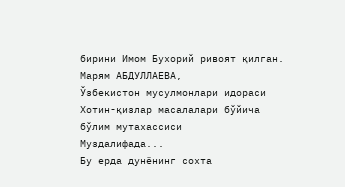бирини Имом Бухорий ривоят қилган.
Марям АБДУЛЛАЕВА,
Ўзбекистон мусулмонлари идораси
Хотин-қизлар масалалари бўйича
бўлим мутахассиси
Муздалифада...
Бу ерда дунёнинг сохта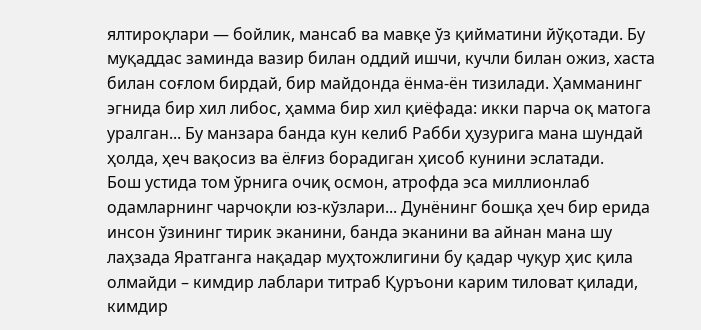ялтироқлари — бойлик, мансаб ва мавқе ўз қийматини йўқотади. Бу муқаддас заминда вазир билан оддий ишчи, кучли билан ожиз, хаста билан соғлом бирдай, бир майдонда ёнма-ён тизилади. Ҳамманинг эгнида бир хил либос, ҳамма бир хил қиёфада: икки парча оқ матога уралган... Бу манзара банда кун келиб Рабби ҳузурига мана шундай ҳолда, ҳеч вақосиз ва ёлғиз борадиган ҳисоб кунини эслатади.
Бош устида том ўрнига очиқ осмон, атрофда эса миллионлаб одамларнинг чарчоқли юз-кўзлари... Дунёнинг бошқа ҳеч бир ерида инсон ўзининг тирик эканини, банда эканини ва айнан мана шу лаҳзада Яратганга нақадар муҳтожлигини бу қадар чуқур ҳис қила олмайди – кимдир лаблари титраб Қуръони карим тиловат қилади, кимдир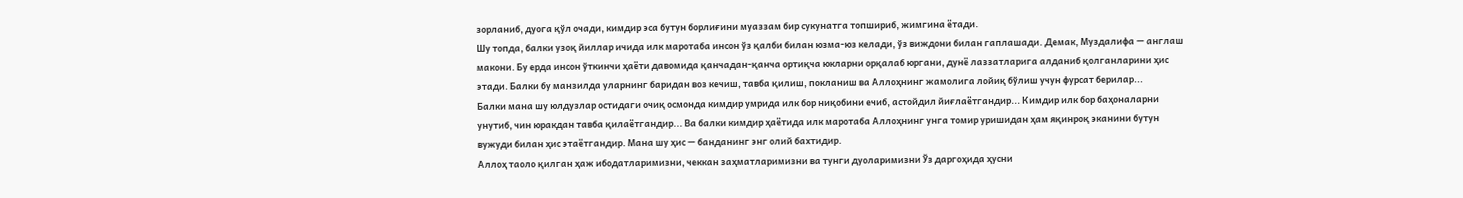зорланиб, дуога қўл очади, кимдир эса бутун борлиғини муаззам бир сукунатга топшириб, жимгина ётади.
Шу топда, балки узоқ йиллар ичида илк маротаба инсон ўз қалби билан юзма-юз келади, ўз виждони билан гаплашади. Демак, Муздалифа — англаш макони. Бу ерда инсон ўткинчи ҳаёти давомида қанчадан-қанча ортиқча юкларни орқалаб юргани, дунё лаззатларига алданиб қолганларини ҳис этади. Балки бу манзилда уларнинг баридан воз кечиш, тавба қилиш, покланиш ва Аллоҳнинг жамолига лойиқ бўлиш учун фурсат берилар...
Балки мана шу юлдузлар остидаги очиқ осмонда кимдир умрида илк бор ниқобини ечиб, астойдил йиғлаётгандир... Кимдир илк бор баҳоналарни унутиб, чин юракдан тавба қилаётгандир... Ва балки кимдир ҳаётида илк маротаба Аллоҳнинг унга томир уришидан ҳам яқинроқ эканини бутун вужуди билан ҳис этаётгандир. Мана шу ҳис — банданинг энг олий бахтидир.
Аллоҳ таоло қилган ҳаж ибодатларимизни, чеккан заҳматларимизни ва тунги дуоларимизни Ўз даргоҳида ҳусни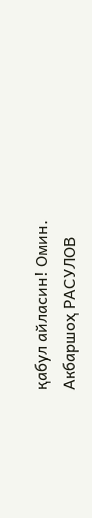қабул айласин! Омин.
Акбаршоҳ РАСУЛОВ